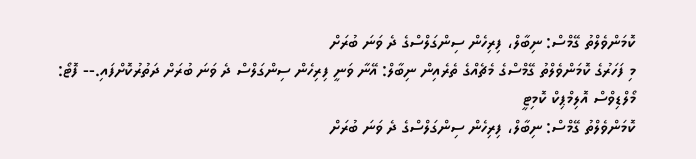ކޮމަންވެލްތު ގޭމްސް: ނިބާލް، ފިރިހެން ސިންގަލްސްގެ ދެ ވަނަ ބުރަށް
މި ފަހަރުގެ ކޮމަންވެލްތު ގޭމްސްގެ މެޗެއްގެ ތެރެއިން ނިބާލް: އޭނާ ވަނީ ފިރިހެން ސިންގަލްސް ދެ ވަނަ ބުރަށް ދަތުރުކޮށްފައި.-- ފޮޓޯ: މޯލްޑިވްސް އޮލިމްޕިކް ކޮމިޓީ
ކޮމަންވެލްތު ގޭމްސް: ނިބާލް، ފިރިހެން ސިންގަލްސްގެ ދެ ވަނަ ބުރަށް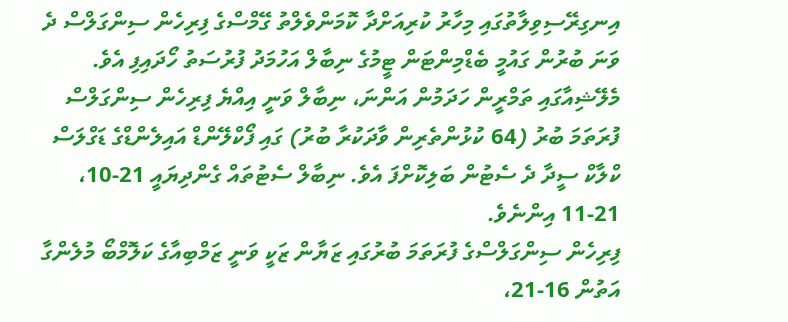އިނގިރޭސިވިލާތުގައި މިހާރު ކުރިއަށްދާ ކޮމަންވެލްތު ގޭމްސްގެ ފިރިހެން ސިންގަލްސް ދެ ވަނަ ބުރުން ގައުމީ ބެޑްމިންޓަން ޓީމުގެ ނިބާލް އަހުމަދު ފުރުސަތު ހޯދައިފި އެވެ.
މެލޭޝިއާގައި ތަމްރީން ހަދަމުން އަންނަ، ނިބާލް ވަނީ އިއްޔެ ފިރިހެން ސިންގަލްސް ފުރަތަމަ ބުރު (64 ކުޅުންތެރިން ވާދަކުރާ ބުރު) ގައި ފޯކްލޭންޑް އައިލެންޑްގެ ޑަގްލަސް ކްލާކް ސީދާ ދެ ސެޓުން ބަލިކޮށްފަ އެވެ. ނިބާލް ސެޓުތައް ގެންދިޔައީ 21-10، 21-11 އިންނެވެ.
ފިރިހެން ސިންގަލްސްގެ ފުރަތަމަ ބުރުގައި ޒަޔާން ޒަކީ ވަނީ ޒަމްބިއާގެ ކަލޮމްބޯ މުލެންގާ އަތުން 16-21،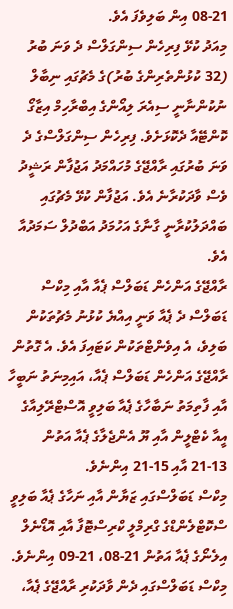08-21 އިން ބަލިވެފަ އެވެ.
މިއަދު ކުޅޭ ފިރިހެން ސިންގަލްސް ދެ ވަނަ ބުރު (32 ކުޅުންތެރިންގެ ބުރު)ގެ މެޗުގައި ނިބާލް ނުކުންނާނީ ސިއެރަ ލިއޯންގެ އިބްރާހިމް އިޒާގޯ ކޮންޓޭއާ ދެކޮޅަށެވެ. ފިރިހެން ސިންގަލްސްގެ ދެ ވަނަ ބުރުގައި ރާއްޖޭގެ މުހައްމަދު އަޖުފާން ރަޝީދު ވެސް ވާދަކުރާނެ އެވެ. އަޖުފާން ކުޅޭ މެޗުގައި ބައްދަލުކުރާނީ ގާނާގެ އަހުމަދު އަބްދުލް ސަމަދުއާ އެވެ.
ރާއްޖޭގެ އަންހެން ޑަބަލްސް ޕެއާ އާއި މިކްސް ޑަބަލްސް ދެ ޕެއާ ވަނީ އިއްޔެ ކުޅުނު މެޗުތަކުން ބަލިވެ، އެ އިވެންޓްތަކުން ކަޓައިފަ އެވެ. އެ ގޮތުން ރާއްޖޭގެ އަންހެން ޑަބަލްސް ޕެއާ، އައިމިނަތު ނަބީހާ އާއި ފާތިމަތު ނަބާހާގެ ޕެއާ ބަލިވީ އޮސްޓްރޭލިއާގެ އީއާ ކެޓްލީން އާއި ޔޫ އެންޖެލާގެ ޕެއާ އަތުން 13-21 އާއި 15-21 އިންނެވެ.
މިކްސް ޑަބަލްސްގައި ޒަޔާން އާއި ނަހާގެ ޕެއާ ބަލިވީ ސްކޮޓްލެންޑްގެ ގްރިމްލީ ކްރިސްޓޮފާ އާއި އޮޑޯނެލް އިލެނޯގެ ޕެއާ އަތުން 21-08، 21-09 އިންނެވެ. މިކްސް ޑަބަލްސްގައި ދެން ވާދަކުރި ރާއްޖޭގެ ޕެއާ،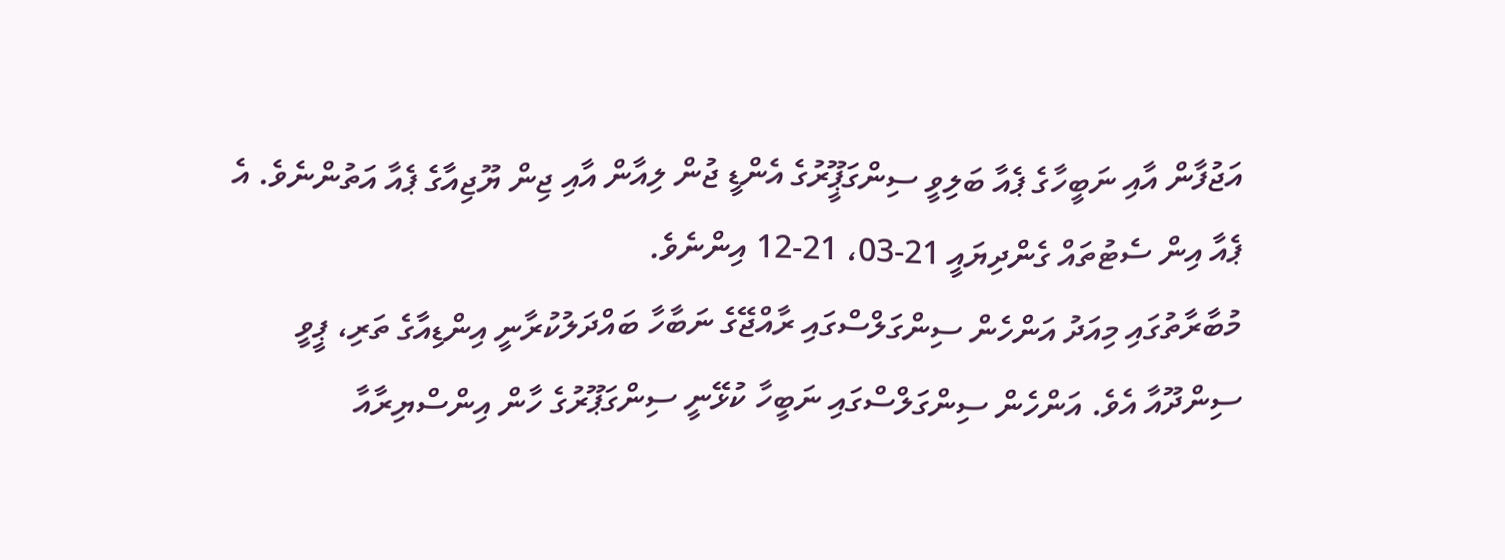އަޖުފާން އާއި ނަބީހާގެ ޕެއާ ބަލިވީ ސިންގަޕީޫރުގެ އެންޑީ ޖުން ލިއާން އާއި ޖިން ޔޫޖިއާގެ ޕެއާ އަތުންނެވެ. އެ ޕެއާ އިން ސެޓުތައް ގެންދިޔައީ 21-03، 21-12 އިންނެވެ.
މުބާރާތުގައި މިއަދު އަންހެން ސިންގަލްސްގައި ރާއްޖޭގެ ނަބާހާ ބައްދަލުކުރާނީ އިންޑިއާގެ ތަރި، ޕީވީ ސިންދޫއާ އެވެ. އަންހެން ސިންގަލްސްގައި ނަބީހާ ކުޅޭނީ ސިންގަޕޫރުގެ ހާން އިންސްޔިރާއާ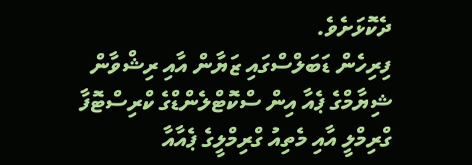ދެކޮޅަށެވެ.
ފިރިހެން ޑަބަލްސްގައި ޒަޔާން އާއި ރިޝްވާން ޝިޔާމްގެ ޕެއާ އިން ސްކޮޓްލެންޑްގެ ކްރިސްޓޮފާ ގްރިމްލީ އާއި މެތިއު ގްރިމްލީގެ ޕެއާއާ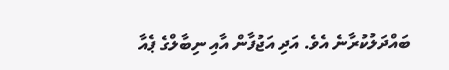ބައްދަލުކުރާނެ އެވެ. އަދި އަޖުފާން އާއި ނިބާލްގެ ޕެއާ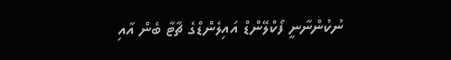ނުކުންނާނީ ފޯކްލޭންޑް އައިލެންޑްގެ ޗާޓާ ބެން އާއި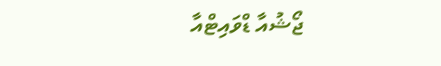ޖޯޝުއާ ޑްވައިޓްއާ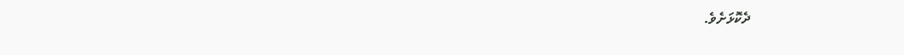ދެކޮޅަށެވެ.